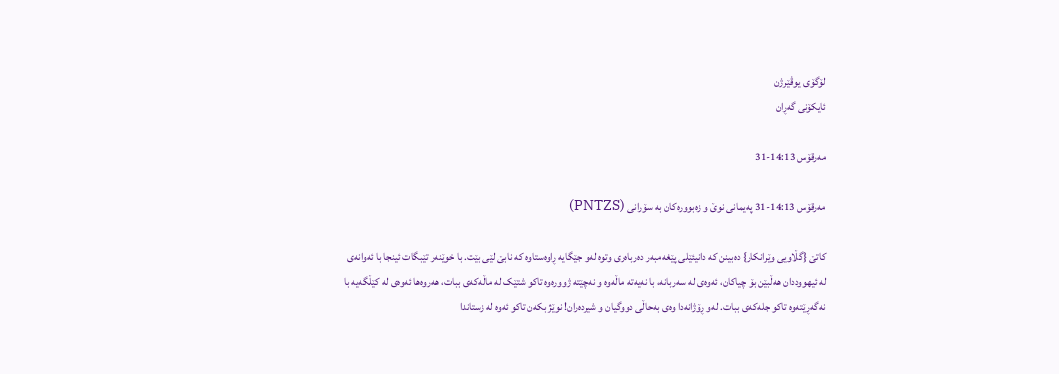لۆگۆی یوڤێرژن
ئایکۆنی گەڕان

مەرقۆس 14:13-31

مەرقۆس 14:13-31 پەیمانی نوێ و زەبوورەکان بە سۆرانی (PNTZS)

كاتێ {گڵاویی وێرانكار} ده‌بینن كه‌ دانیئێلی پێغه‌مبه‌ر ده‌رباه‌ری وتوه‌ له‌و جێگایه‌ ڕاوه‌ستاوه‌ كه‌ نابێ لێی بێت. با خوێنه‌ر تێبگات ئینجا با ئه‌وانه‌ی له‌ ئیهووددان هه‌ڵبێن بۆ چیاكان، ئه‌وه‌ی له‌ سه‌ربانه‌، با نه‌یه‌ته‌ ماڵه‌وه‌ و نه‌چێته‌ ژووره‌وه‌ تاكو شتێک له‌ ماڵه‌كه‌ی ببات، هه‌روه‌ها ئه‌وه‌ی له‌ كێڵگه‌یه‌ با نه‌گه‌ڕێته‌وه‌ تاكو جله‌كه‌ی ببات. له‌و ڕۆژانه‌دا وه‌ی به‌حاڵی دووگیان و شیرده‌ران! نوێژ بكه‌ن تاكو ئه‌وه‌ له‌ زستاندا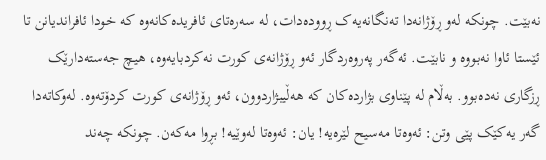نه‌بێت. چونكه‌ له‌و ڕۆژانه‌دا ته‌نگانه‌یه‌ک ڕووده‌دات، له‌ سه‌ره‌تای ئافریده‌كانه‌وه‌ كه‌ خودا ئافراندیانن تا ئێستا ئاوا نه‌بووه‌ و نابێت. ئه‌گه‌ر په‌روه‌ردگار ئه‌و ڕۆژانه‌ی كورت نه‌كردبایه‌وه‌، هیچ جه‌سته‌دارێک ڕزگاری نه‌ده‌بوو. به‌ڵام له‌ پێناوی بژارده‌كان كه‌ هه‌ڵیبژاردوون، ئه‌و ڕۆژانه‌ی كورت كردۆته‌وه‌. له‌وكاته‌دا گه‌ر یه‌كێک پێی وتن: ئه‌وه‌تا مه‌سیح لێره‌یه‌! یان: ئه‌وه‌تا له‌وێیه‌! بڕوا مه‌كه‌ن. چونكه‌ چه‌ند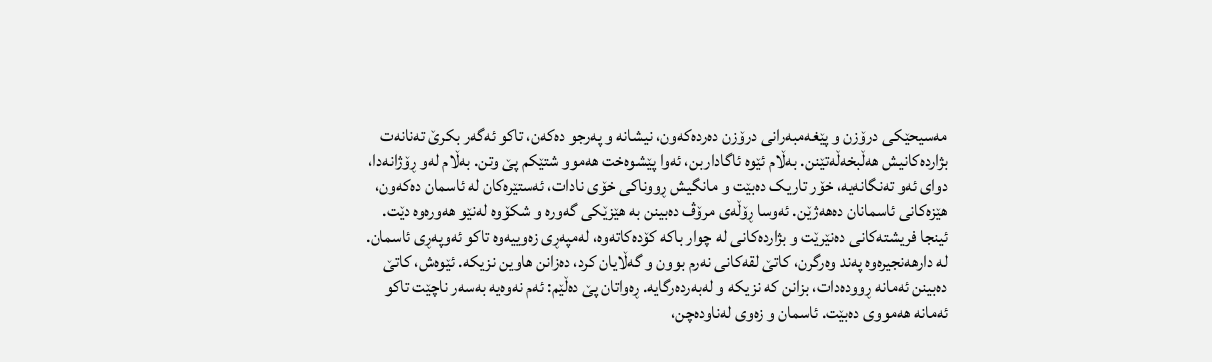مه‌سیحێكی درۆزن و پێغه‌مبه‌رانی درۆزن ده‌رده‌كه‌ون، نیشانه‌ و په‌رجو ده‌كه‌ن، تاكو ئه‌گه‌ر بكرێ ته‌نانه‌ت بژارده‌كانیش هه‌ڵبخه‌ڵه‌تێنن. به‌ڵام ئێوه‌ ئاگاداربن، ئه‌وا پێشوه‌خت هه‌موو شتێكم پێ وتن. به‌ڵام له‌و ڕۆژانه‌دا، دوای ئه‌و ته‌نگانه‌یه‌، خۆر تاریک ده‌بێت و مانگیش ڕووناكی خۆی نادات، ئه‌ستێره‌كان له‌ ئاسمان ده‌كه‌ون، هێزه‌كانی ئاسمانان ده‌هه‌ژێن. ئه‌وسا ڕۆڵه‌ی مرۆڤ ده‌بینن به‌ هێزێكی گه‌وره‌ و شكۆوه‌ له‌نێو هه‌وره‌وه‌ دێت. ئینجا فریشته‌كانی ده‌نێرێت و بژارده‌كانی له‌ چوار باكه‌ كۆده‌كاته‌وه‌، له‌مپه‌ڕی زه‌وییه‌وه‌ تاكو ئه‌وپه‌ڕی ئاسمان. له‌ دارهه‌نجیره‌وه‌ په‌ند وه‌رگرن، كاتێ لقه‌كانی نه‌رم بوون و گه‌ڵایان كرد، ده‌زانن هاوین نزیكه‌. ئێوه‌ش، كاتێ ده‌بینن ئه‌مانه‌ ڕووده‌دات، بزانن كه‌ نزیكه‌ و له‌به‌رده‌رگایه‌. ڕه‌واتان پێ ده‌ڵێم: ئه‌م نه‌وه‌یه‌ به‌سه‌ر ناچێت تاكو ئه‌مانه‌ هه‌مووی ده‌بێت. ئاسمان و زه‌وی له‌ناوده‌چن،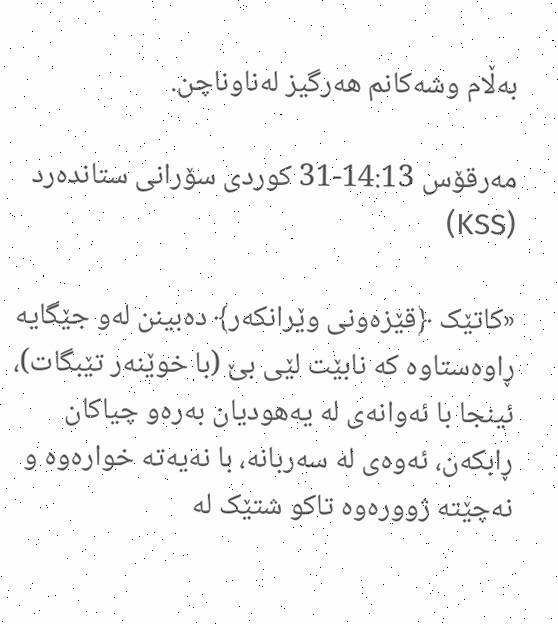به‌ڵام وشه‌كانم هه‌رگیز له‌ناوناچن.

مەرقۆس 14:13-31 كوردی سۆرانی ستانده‌رد (KSS)

«کاتێک ﴿قێزەونی وێرانکەر﴾ دەبینن لەو جێگایە ڕاوەستاوە کە نابێت لێی بێ (با خوێنەر تێبگات)، ئینجا با ئەوانەی لە یەهودیان بەرەو چیاکان ڕابکەن، ئەوەی لە سەربانە، با نەیەتە خوارەوە و نەچێتە ژوورەوە تاکو شتێک لە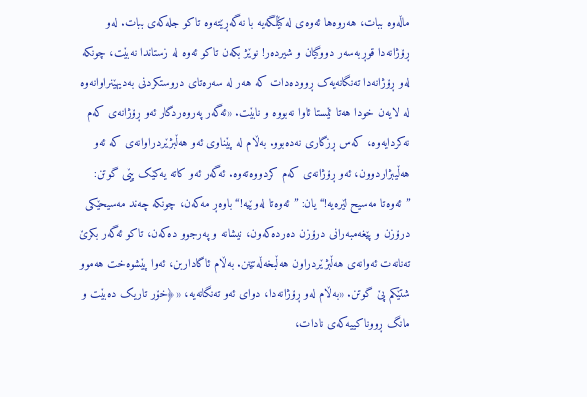ماڵەوە ببات، هەروەها ئەوەی لە کێڵگەیە با نەگەڕێتەوە تاکو جلەکەی ببات. لەو ڕۆژانەدا قوڕبەسەر دووگیان و شیردەر! نوێژ بکەن تاکو ئەوە لە زستاندا نەبێت، چونکە لەو ڕۆژانەدا تەنگانەیەک ڕوودەدات کە هەر لە سەرەتای دروستکردنی بەدیهێنراوانەوە لە لایەن خودا هەتا ئێستا ئاوا نەبووە و نابێت. «ئەگەر پەروەردگار ئەو ڕۆژانەی کەم نەکردایەوە، کەس ڕزگاری نەدەبوو. بەڵام لە پێناوی ئەو هەڵبژێردراوانەی کە ئەو هەڵیبژاردوون، ئەو ڕۆژانەی کەم کردووەتەوە. ئەگەر ئەو کاتە یەکێک پێی گوتن: ”ئەوەتا مەسیح لێرەیە!“ یان: ”ئەوەتا لەوێیە!“ باوەڕ مەکەن، چونکە چەند مەسیحێکی درۆزن و پێغەمبەرانی درۆزن دەردەکەون، نیشانە و پەرجوو دەکەن، تاکو ئەگەر بکرێ تەنانەت ئەوانەی هەڵبژێردراون هەڵبخەڵەتێنن. بەڵام ئاگاداربن، ئەوا پێشوەخت هەموو شتێکم پێ گوتن. «بەڵام لەو ڕۆژانەدا، دوای ئەو تەنگانەیە، «﴿خۆر تاریک دەبێت و مانگ ڕووناکییەکەی نادات،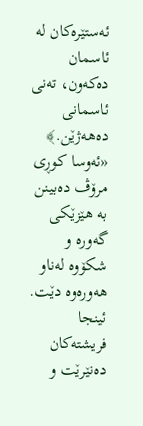ئەستێرەکان لە ئاسمان دەکەون، تەنی ئاسمانی دەهەژێن.﴾ «ئەوسا کوڕی مرۆڤ دەبینن بە هێزێکی گەورە و شکۆوە لەناو هەورەوە دێت. ئینجا فریشتەکان دەنێرێت و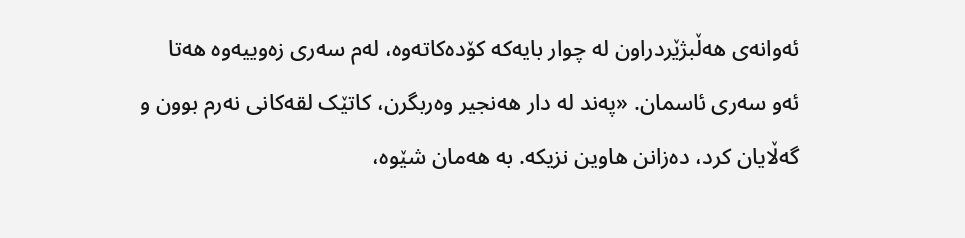ئەوانەی هەڵبژێردراون لە چوار بایەکە کۆدەکاتەوە، لەم سەری زەوییەوە هەتا ئەو سەری ئاسمان. «پەند لە دار هەنجیر وەربگرن، کاتێک لقەکانی نەرم بوون و گەڵایان کرد، دەزانن هاوین نزیکە. بە هەمان شێوە،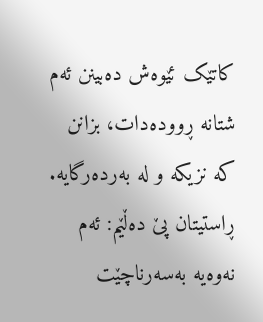کاتێک ئێوەش دەبینن ئەم شتانە ڕوودەدات، بزانن کە نزیکە و لە بەردەرگایە. ڕاستیتان پێ دەڵێم: ئەم نەوەیە بەسەرناچێت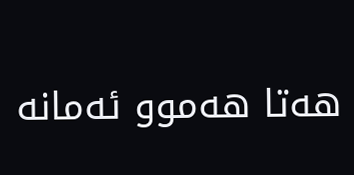هەتا هەموو ئەمانە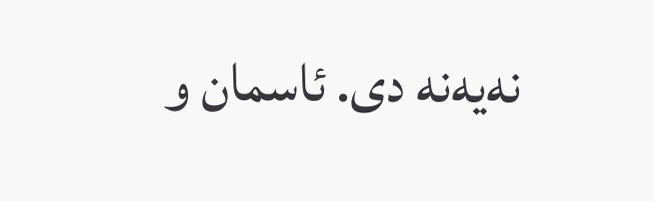نەیەنە دی. ئاسمان و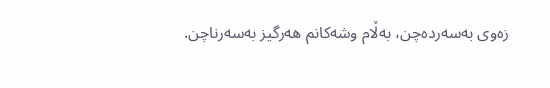زەوی بەسەردەچن، بەڵام وشەکانم هەرگیز بەسەرناچن.